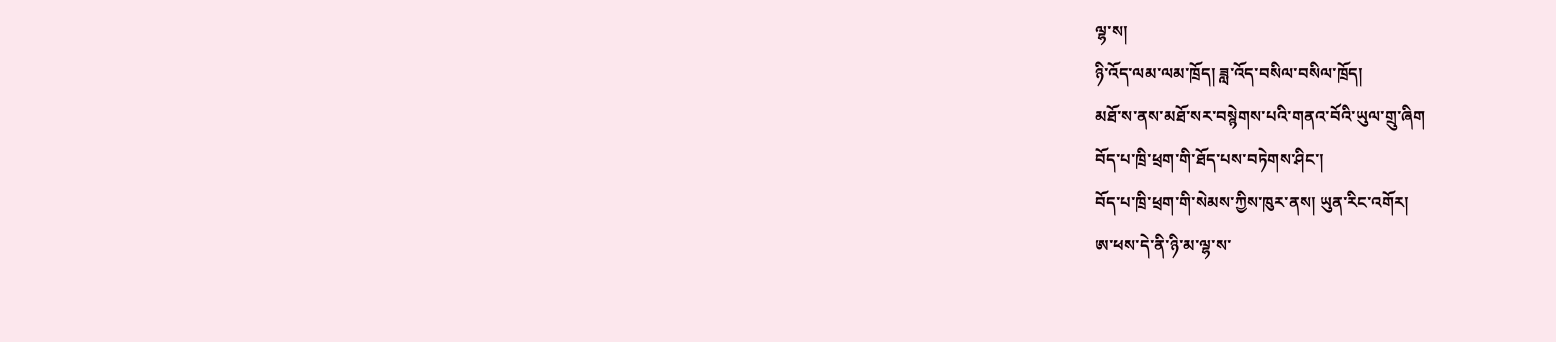ལྷ་ས།
ཉི་འོད་ལམ་ལམ་ཁྲོད། ཟླ་འོད་བསིལ་བསིལ་ཁྲོད།
མཐོ་ས་ནས་མཐོ་སར་བསྙེགས་པའི་གནའ་བོའི་ཡུལ་གྲུ་ཞིག
བོད་པ་ཁྲི་ཕྲག་གི་ཐོད་པས་བཏེགས་ཤིང་།
བོད་པ་ཁྲི་ཕྲག་གི་སེམས་ཀྱིས་ཁུར་ནས། ཡུན་རིང་འགོར།
ཨ་ཕས་དེ་ནི་ཉི་མ་ལྷ་ས་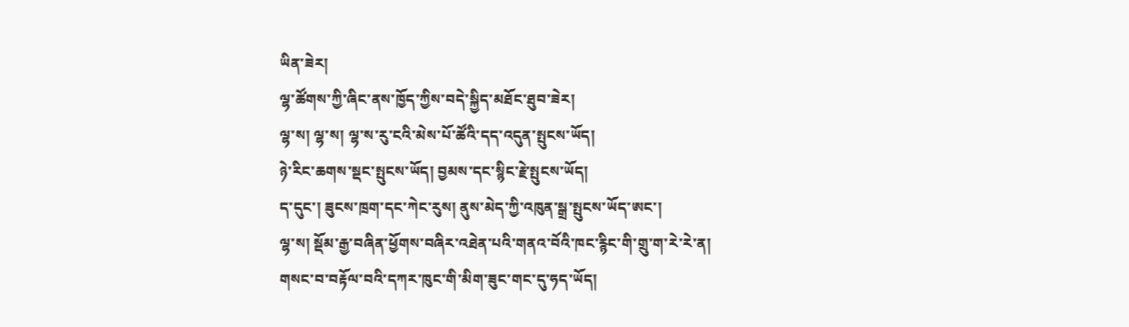ཡིན་ཟེར།
ལྷ་ཚོགས་ཀྱི་ཞིང་ནས་ཁྱོད་ཀྱིས་བདེ་སྐྱིད་མཐོང་ཐུབ་ཟེར།
ལྷ་ས། ལྷ་ས། ལྷ་ས་རུ་ངའི་མེས་པོ་ཚོའི་དད་འདུན་སྤུངས་ཡོད།
ཉེ་རིང་ཆགས་སྡང་སྤུངས་ཡོད། བྱམས་དང་སྙིང་རྗེ་སྤུངས་ཡོད།
ད་དུང་། ཟུངས་ཁྲག་དང་ཀེང་རུས། ནུས་མེད་ཀྱི་འཁུན་སྒྲ་སྤུངས་ཡོད་ཨང་།
ལྷ་ས། སྡོམ་རྒྱ་བཞིན་ཕྱོགས་བཞིར་འཐེན་པའི་གནའ་བོའི་ཁང་རྙིང་གི་གྲུ་ག་རེ་རེ་ན།
གསང་བ་བརྟོལ་བའི་དཀར་ཁུང་གི་མིག་ཟུང་གང་དུ་ཧད་ཡོད།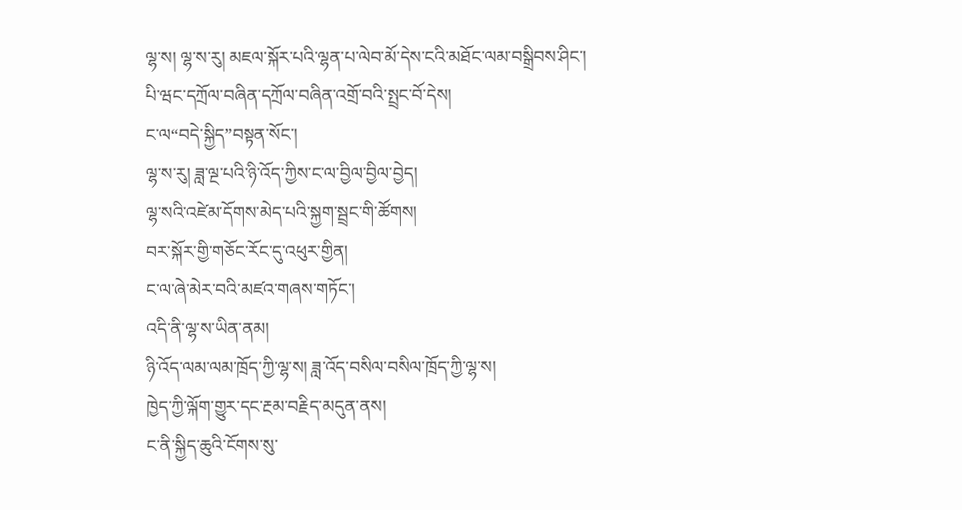ལྷ་ས། ལྷ་ས་རུ། མཇལ་སྐོར་པའི་ལྷན་པ་ལེབ་མོ་དེས་ངའི་མཐོང་ལམ་བསྒྲིབས་ཤིང་།
པི་ཝང་དཀྲོལ་བཞིན་དཀྲོལ་བཞིན་འགྲོ་བའི་སྤྲང་བོ་དེས།
ང་ལ“བདེ་སྐྱིད”བསྟན་སོང་།
ལྷ་ས་རུ། ཟླ་ལྔ་པའི་ཉི་འོད་ཀྱིས་ང་ལ་བྱིལ་བྱིལ་བྱེད།
ལྷ་སའི་འཛེམ་དོགས་མེད་པའི་སྐྱག་སྦྲང་གི་ཚོགས།
བར་སྐོར་གྱི་གཅོང་རོང་དུ་འཕུར་གྱིན།
ང་ལ་ཞེ་མེར་བའི་མཛའ་གཞས་གཏོང་།
འདི་ནི་ལྷ་ས་ཡིན་ནམ།
ཉི་འོད་ལམ་ལམ་ཁྲོད་ཀྱི་ལྷ་ས། ཟླ་འོད་བསིལ་བསིལ་ཁྲོད་ཀྱི་ལྷ་ས།
ཁྱེད་ཀྱི་ལྐོག་གྱུར་དང་རྔམ་བརྗིད་མདུན་ནས།
ང་ནི་སྐྱིད་ཆུའི་ངོགས་སུ་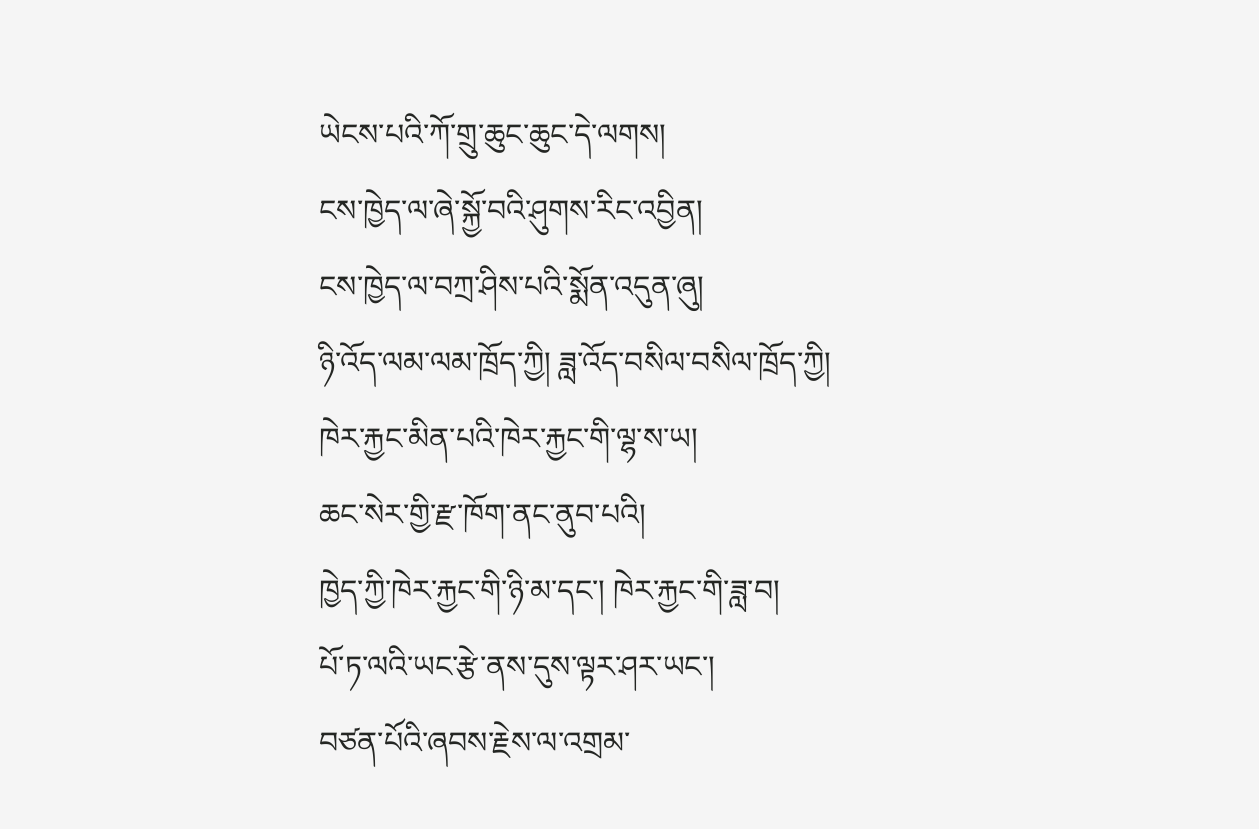ཡེངས་པའི་ཀོ་གྲུ་ཆུང་ཆུང་དེ་ལགས།
ངས་ཁྱེད་ལ་ཞེ་སྐྱོ་བའི་ཤུགས་རིང་འབྱིན།
ངས་ཁྱེད་ལ་བཀྲ་ཤིས་པའི་སྨོན་འདུན་ཞུ།
ཉི་འོད་ལམ་ལམ་ཁྲོད་ཀྱི། ཟླ་འོད་བསིལ་བསིལ་ཁྲོད་ཀྱི།
ཁེར་རྐྱང་མིན་པའི་ཁེར་རྐྱང་གི་ལྷ་ས་ཡ།
ཆང་སེར་གྱི་རྫ་ཁོག་ནང་ནུབ་པའི།
ཁྱེད་ཀྱི་ཁེར་རྐྱང་གི་ཉི་མ་དང་། ཁེར་རྐྱང་གི་ཟླ་བ།
པོ་ཏ་ལའི་ཡང་རྩེ་ནས་དུས་ལྟར་ཤར་ཡང་།
བཙན་པོའི་ཞབས་རྗེས་ལ་འགྲམ་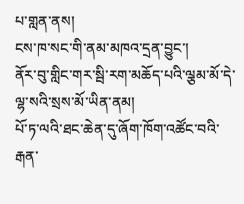པ་གླན་ནས།
ངས་ཁ་སང་གི་ནམ་མཁའ་དྲན་བྱུང་།
ནོར་བུ་གླིང་གར་སྦི་རག་མཆོད་པའི་ལྕམ་མོ་དེ་ལྷ་སའི་སྲས་མོ་ཡིན་ནམ།
པོ་ཏ་ལའི་ཐང་ཆེན་དུ་ཞོག་ཁོག་འཚོང་བའི་རྒན་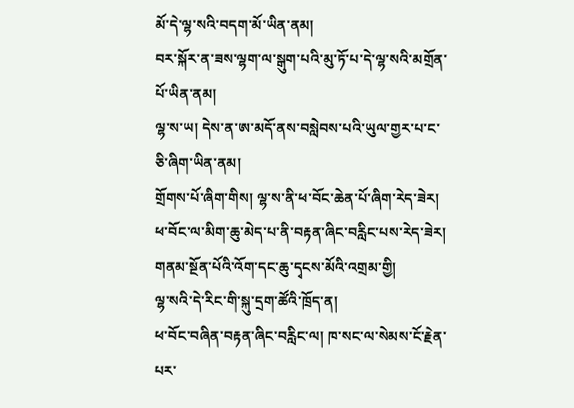མོ་དེ་ལྷ་སའི་བདག་མོ་ཡིན་ནམ།
བར་སྐོར་ན་ཟས་ལྷག་ལ་སྒུག་པའི་མུ་ཏོ་པ་དེ་ལྷ་སའི་མགྲོན་པོ་ཡིན་ནམ།
ལྷ་ས་ཡ། དེས་ན་ཨ་མདོ་ནས་བསླེབས་པའི་ཡུལ་གྱར་པ་ང་ཅི་ཞིག་ཡིན་ནམ།
གྲོགས་པོ་ཞིག་གིས། ལྷ་ས་ནི་ཕ་བོང་ཆེན་པོ་ཞིག་རེད་ཟེར།
ཕ་བོང་ལ་མིག་ཆུ་མེད་པ་ནི་བརྟན་ཞིང་བརླིང་པས་རེད་ཟེར།
གནམ་སྔོན་པོའི་འོག་དང་ཆུ་དྭངས་མོའི་འགྲམ་གྱི།
ལྷ་སའི་དེ་རིང་གི་སྐུ་དྲག་ཚོའི་ཁྲོད་ན།
ཕ་བོང་བཞིན་བརྟན་ཞིང་བརླིང་ལ། ཁ་སང་ལ་སེམས་ངོ་རྗེན་པར་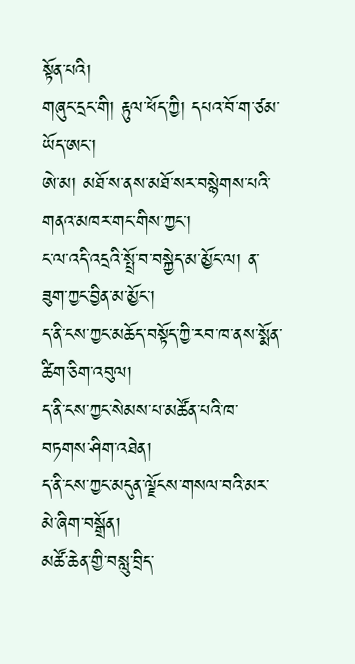སྟོན་པའི།
གཞུང་དྲང་གི། རྟུལ་ཕོད་ཀྱི། དཔའ་བོ་ག་ཙམ་ཡོད་ཨང་།
ཨེ་མ། མཐོ་ས་ནས་མཐོ་སར་བསྙེགས་པའི་གནའ་མཁར་གང་གིས་ཀྱང་།
ང་ལ་འདི་འདྲའི་སྤྲོ་བ་བསྐྱེད་མ་མྱོང་ལ། ན་ཟུག་ཀྱང་བྱིན་མ་མྱོང་།
ད་ནི་ངས་ཀྱང་མཆོད་བསྟོད་ཀྱི་རབ་ཁ་ནས་སྨོན་ཚིག་ཅིག་འབུལ།
ད་ནི་ངས་ཀྱང་སེམས་པ་མཚོན་པའི་ཁ་བཏགས་ཤིག་འཐེན།
ད་ནི་ངས་ཀྱང་མདུན་ལྗོངས་གསལ་བའི་མར་མེ་ཞིག་བསྒྲོན།
མཚོ་ཆེན་གྱི་བསླུ་བྲིད་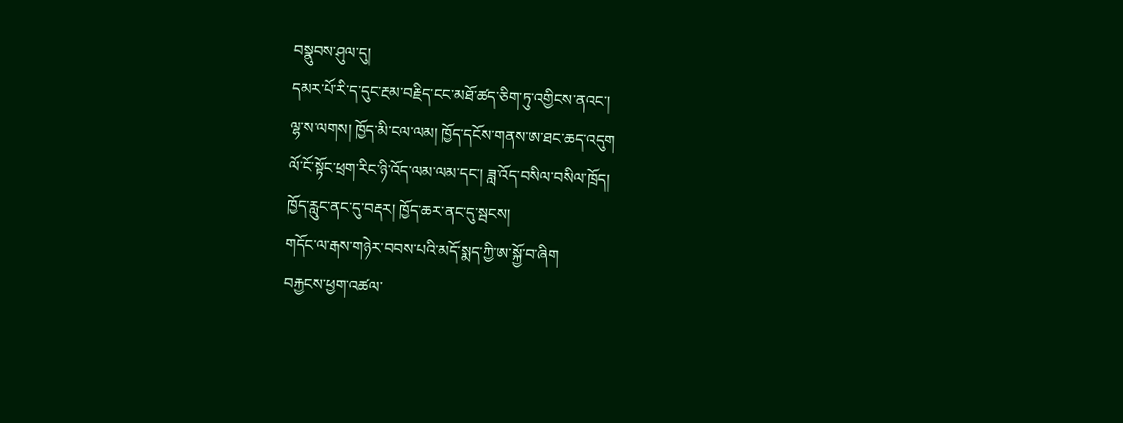བསྣུབས་ཤུལ་དུ།
དམར་པོ་རི་ད་དུང་རྔམ་བརྗིད་ངང་མཐོ་ཚད་ཅིག་ཏུ་འགྱིངས་ནའང་།
ལྷ་ས་ལགས། ཁྱོད་མི་ངལ་ལམ། ཁྱོད་དངོས་གནས་ཨ་ཐང་ཆད་འདུག
ལོ་ངོ་སྟོང་ཕྲག་རིང་ཉི་འོད་ལམ་ལམ་དང་། ཟླ་འོད་བསིལ་བསིལ་ཁྲོད།
ཁྱོད་རླུང་ནང་དུ་བརྡར། ཁྱོད་ཆར་ནང་དུ་སྦངས།
གདོང་ལ་རྒས་གཉེར་བབས་པའི་མདོ་སྨད་ཀྱི་ཨ་སྐྱོ་བ་ཞིག
བརྐྱངས་ཕྱག་འཚལ་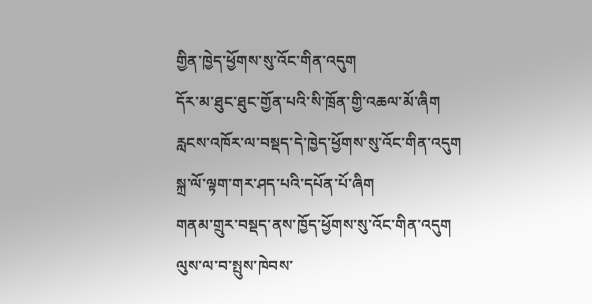གྱིན་ཁྱེད་ཕྱོགས་སུ་འོང་གིན་འདུག
དོར་མ་ཐུང་ཐུང་གྱོན་པའི་སི་ཁྲོན་གྱི་འཆལ་མོ་ཞིག
རླངས་འཁོར་ལ་བསྡད་དེ་ཁྱེད་ཕྱོགས་སུ་འོང་གིན་འདུག
སྐྲ་ལོ་ལྟག་གར་ཤད་པའི་དཔོན་པོ་ཞིག
གནམ་གྲུར་བསྡད་ནས་ཁྱོད་ཕྱོགས་སུ་འོང་གིན་འདུག
ལུས་ལ་བ་སྤུས་ཁེབས་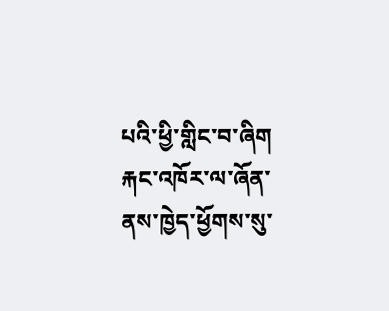པའི་ཕྱི་གླིང་བ་ཞིག
རྐང་འཁོར་ལ་ཞོན་ནས་ཁྱེད་ཕྱོགས་སུ་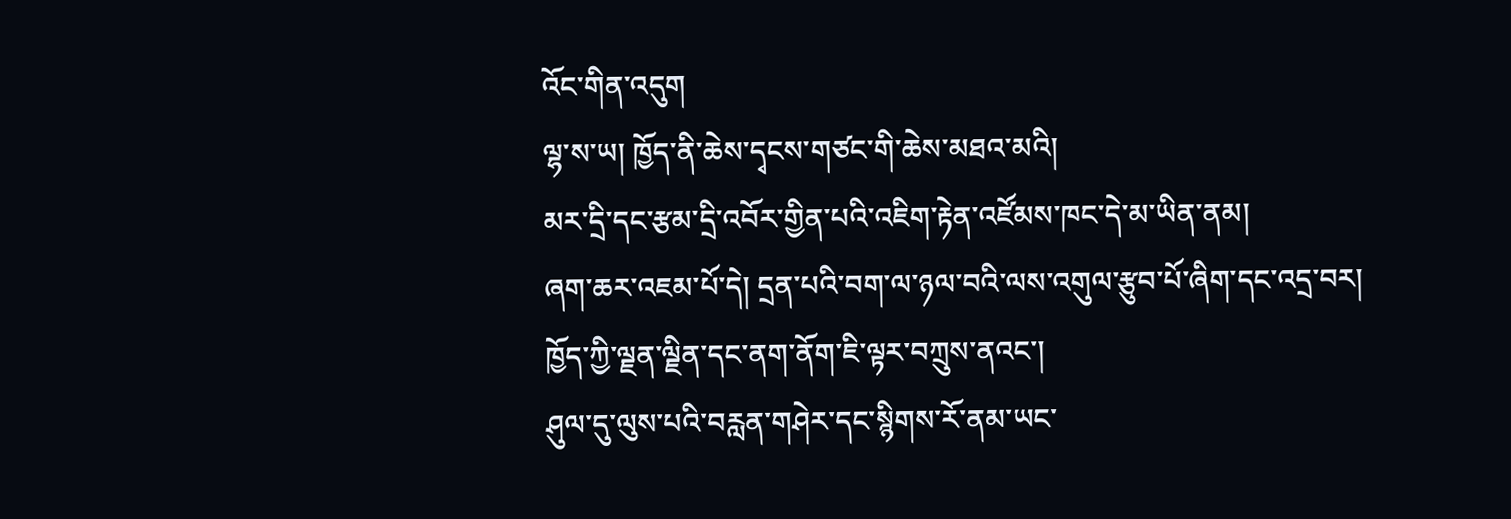འོང་གིན་འདུག
ལྷ་ས་ཡ། ཁྱོད་ནི་ཆེས་དྭངས་གཙང་གི་ཆེས་མཐའ་མའི།
མར་དྲི་དང་རྩམ་དྲི་འབོར་གྱིན་པའི་འཇིག་རྟེན་འཛོམས་ཁང་དེ་མ་ཡིན་ནམ།
ཞག་ཆར་འཇམ་པོ་དེ། དྲན་པའི་བག་ལ་ཉལ་བའི་ལས་འགུལ་རྩུབ་པོ་ཞིག་དང་འདྲ་བར།
ཁྱོད་ཀྱི་ལྗན་ལྗིན་དང་ནག་ནོག་ཇི་ལྟར་བཀྲུས་ནའང་།
ཤུལ་དུ་ལུས་པའི་བརླན་གཤེར་དང་སྙིགས་རོ་ནམ་ཡང་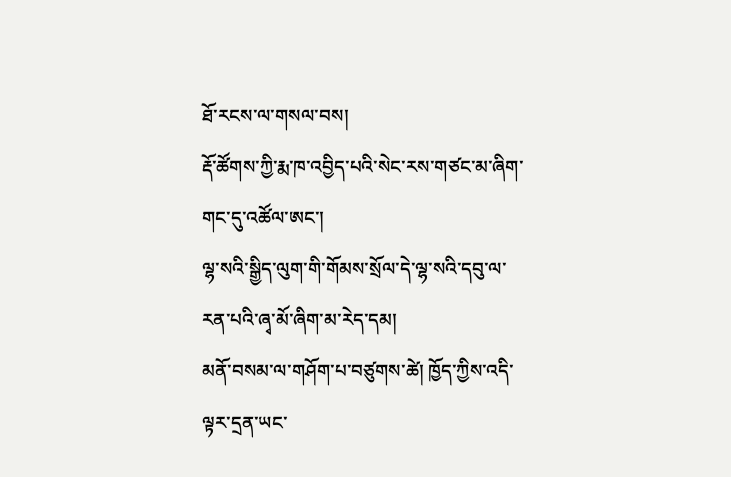ཐོ་རངས་ལ་གསལ་བས།
རྡོ་ཚོགས་ཀྱི་རྨ་ཁ་འབྱིད་པའི་སེང་རས་གཙང་མ་ཞིག་གང་དུ་འཚོལ་ཨང་།
ལྷ་སའི་སྒྱིད་ལུག་གི་གོམས་སྲོལ་དེ་ལྷ་སའི་དབུ་ལ་རན་པའི་ཞྭ་མོ་ཞིག་མ་རེད་དམ།
མནོ་བསམ་ལ་གཤོག་པ་བཙུགས་ཚེ། ཁྱོད་ཀྱིས་འདི་ལྟར་དྲན་ཡང་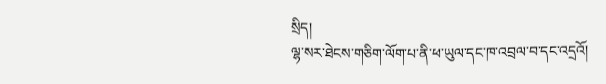སྲིད།
ལྷ་སར་ཐེངས་གཅིག་ལོག་པ་ནི་ཕ་ཡུལ་དང་ཁ་འབྲལ་བ་དང་འདྲའོ།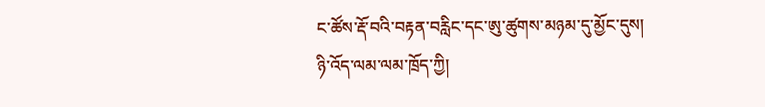ང་ཚོས་རྡོ་བའི་བརྟན་བརླིང་དང་ཨུ་ཚུགས་མཉམ་དུ་མྱོང་དུས།
ཉི་འོད་ལམ་ལམ་ཁྲོད་ཀྱི།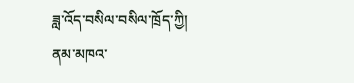ཟླ་འོད་བསིལ་བསིལ་ཁྲོད་ཀྱི།
ནམ་མཁའ་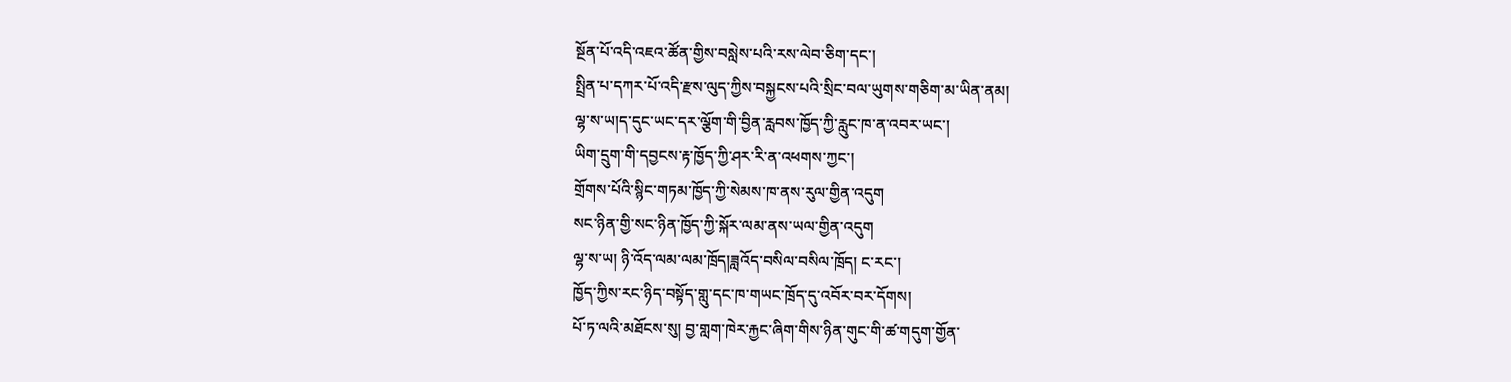སྔོན་པོ་འདི་འཇའ་ཚོན་གྱིས་བསླེས་པའི་རས་ལེབ་ཅིག་དང་།
སྤྲིན་པ་དཀར་པོ་འདི་རྫས་ལུད་ཀྱིས་བསྐྱངས་པའི་སྲིང་བལ་ཡུགས་གཅིག་མ་ཡིན་ནམ།
ལྷ་ས་ཡ།ད་དུང་ཡང་དར་ལྕོག་གི་བྱིན་རླབས་ཁྱོད་ཀྱི་རླུང་ཁ་ན་འབར་ཡང་།
ཡིག་དྲུག་གི་དབྱངས་རྟ་ཁྱོད་ཀྱི་ཤར་རི་ན་འཕགས་ཀྱང་།
གྲོགས་པོའི་སྙིང་གཏམ་ཁྱོད་ཀྱི་སེམས་ཁ་ནས་རུལ་གྱིན་འདུག
སང་ཉིན་གྱི་སང་ཉིན་ཁྱོད་ཀྱི་སྐོར་ལམ་ནས་ཡལ་གྱིན་འདུག
ལྷ་ས་ཡ། ཉི་འོད་ལམ་ལམ་ཁྲོད།ཟླའོད་བསིལ་བསིལ་ཁྲོད། ང་རང་།
ཁྱོད་ཀྱིས་རང་ཉིད་བསྟོད་གླུ་དང་ཁ་གཡང་ཁྲོད་དུ་འབོར་བར་དོགས།
པོ་ཏ་ལའི་མཐོངས་སུ། བྱ་གླག་ཁེར་རྐྱང་ཞིག་གིས་ཉིན་གུང་གི་ཚ་གདུག་གྱོན་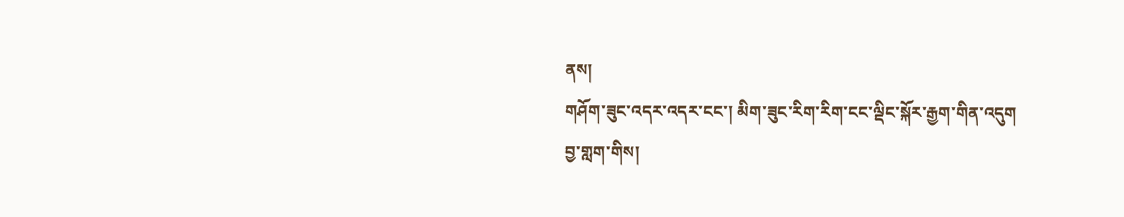ནས།
གཤོག་ཟུང་འདར་འདར་ངང་། མིག་ཟུང་རིག་རིག་ངང་ལྡིང་སྐོར་རྒྱག་གིན་འདུག
བྱ་གླག་གིས།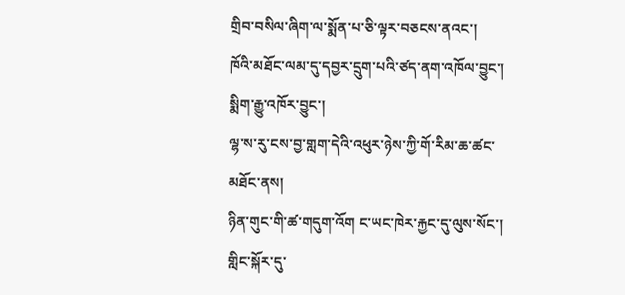གྲིབ་བསིལ་ཞིག་ལ་སྨོན་པ་ཅི་ལྟར་བཅངས་ནའང་།
ཁོའི་མཐོང་ལམ་དུ་དབྱར་དྲུག་པའི་ཙད་ནག་འཁོལ་བྱུང་། སྨིག་རྒྱུ་འཁོར་བྱུང་།
ལྷ་ས་རུ་ངས་བྱ་གླག་དེའི་འཕུར་ཉེས་ཀྱི་གོ་རིམ་ཆ་ཚང་མཐོང་ནས།
ཉིན་གུང་གི་ཚ་གདུག་འོག ང་ཡང་ཁེར་རྐྱང་དུ་ལུས་སོང་།
གླིང་སྐོར་དུ་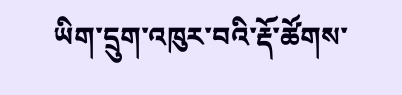ཡིག་དྲུག་འཁུར་བའི་རྡོ་ཚོགས་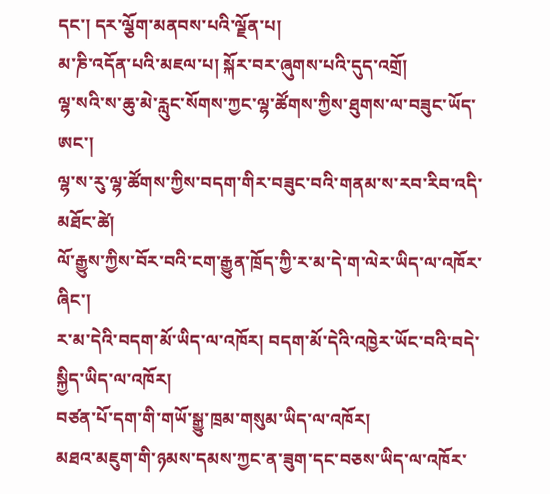དང་། དར་ལྕོག་མནབས་པའི་ལྗོན་པ།
མ་ཎི་འདོན་པའི་མཇལ་པ། སྐོར་བར་ཞུགས་པའི་དུད་འགྲོ།
ལྷ་སའི་ས་ཆུ་མེ་རླུང་སོགས་ཀྱང་ལྷ་ཚོགས་ཀྱིས་ཐུགས་ལ་བཟུང་ཡོད་ཨང་།
ལྷ་ས་རུ་ལྷ་ཚོགས་ཀྱིས་བདག་གིར་བཟུང་བའི་གནམ་ས་རབ་རིབ་འདི་མཐོང་ཚེ།
ལོ་རྒྱུས་ཀྱིས་བོར་བའི་ངག་རྒྱུན་ཁྲོད་ཀྱི་ར་མ་དེ་ག་ལེར་ཡིད་ལ་འཁོར་ཞིང་།
ར་མ་དེའི་བདག་མོ་ཡིད་ལ་འཁོར། བདག་མོ་དེའི་འཁྱེར་ཡོང་བའི་བདེ་སྐྱིད་ཡིད་ལ་འཁོར།
བཙན་པོ་དག་གི་གཡོ་སྒྱུ་ཁྲམ་གསུམ་ཡིད་ལ་འཁོར།
མཐའ་མཇུག་གི་ཉམས་དམས་ཀྱང་ན་ཟུག་དང་བཅས་ཡིད་ལ་འཁོར་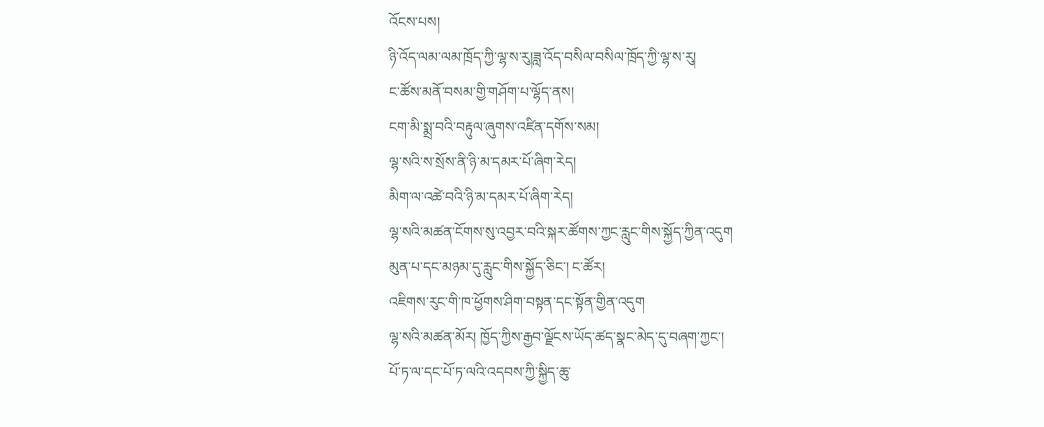འོངས་པས།
ཉི་འོད་ལམ་ལམ་ཁྲོད་ཀྱི་ལྷ་ས་རུ།ཟླ་འོད་བསིལ་བསིལ་ཁྲོད་ཀྱི་ལྷ་ས་རུ།
ང་ཚོས་མནོ་བསམ་གྱི་གཤོག་པ་ལྷོད་ནས།
ངག་མི་སྨྲ་བའི་བརྟུལ་ཞུགས་འཛིན་དགོས་སམ།
ལྷ་སའི་ས་སྲོས་ནི་ཉི་མ་དམར་པོ་ཞིག་རེད།
མིག་ལ་འཚེ་བའི་ཉི་མ་དམར་པོ་ཞིག་རེད།
ལྷ་སའི་མཚན་ངོགས་སུ་འབྱར་བའི་སྐར་ཚོགས་ཀྱང་རླུང་གིས་སྐྱོད་ཀྱིན་འདུག
མུན་པ་དང་མཉམ་དུ་རླུང་གིས་སྐྱོད་ཅིང་། ང་ཚོར།
འཇིགས་རུང་གི་ཁ་ཕྱོགས་ཤིག་བསྟན་དང་སྟོན་གྱིན་འདུག
ལྷ་སའི་མཚན་མོར། ཁྱོད་ཀྱིས་རྒྱབ་ལྗོངས་ཡོད་ཚད་སྣང་མེད་དུ་བཞག་ཀྱང་།
པོ་ཏ་ལ་དང་པོ་ཏ་ལའི་འདབས་ཀྱི་སྐྱིད་ཆུ་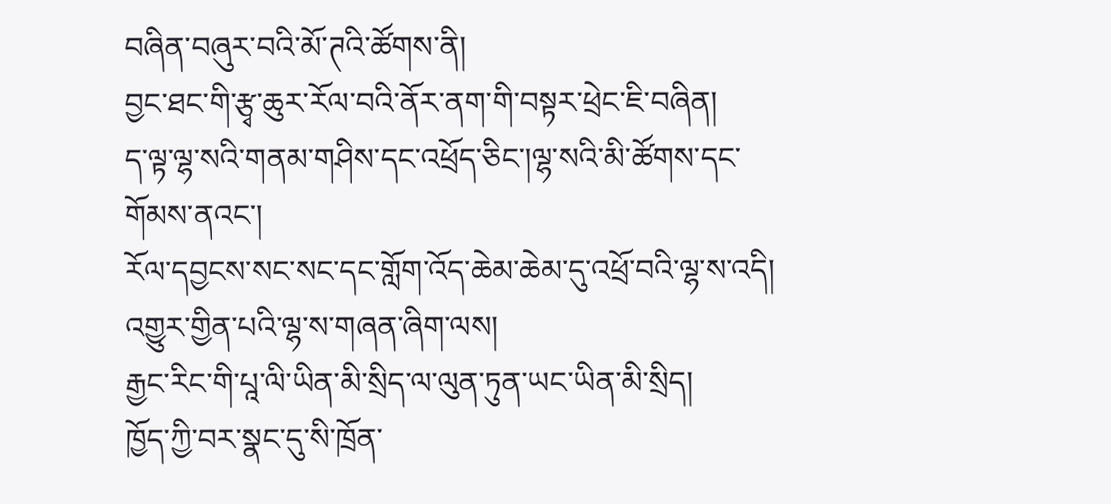བཞིན་བཞུར་བའི་མོ་ཊའི་ཚོགས་ནི།
བྱང་ཐང་གི་རྩྭ་ཆུར་རོལ་བའི་ནོར་ནག་གི་བསྟར་ཕྲེང་ཇི་བཞིན།
ད་ལྟ་ལྷ་སའི་གནམ་གཤིས་དང་འཕྲོད་ཅིང་།ལྷ་སའི་མི་ཚོགས་དང་གོམས་ནའང་།
རོལ་དབྱངས་སང་སང་དང་གློག་འོད་ཆེམ་ཆེམ་དུ་འཕྲོ་བའི་ལྷ་ས་འདི།
འགྱུར་གྱིན་པའི་ལྷ་ས་གཞན་ཞིག་ལས།
རྒྱང་རིང་གི་པཱ་ལི་ཡིན་མི་སྲིད་ལ་ལུན་ཏུན་ཡང་ཡིན་མི་སྲིད།
ཁྱོད་ཀྱི་བར་སྣང་དུ་སི་ཁྲོན་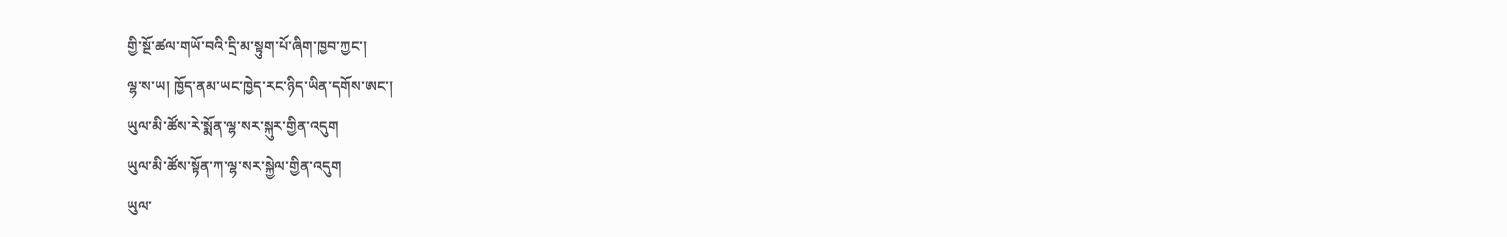གྱི་སྔོ་ཚལ་གཡོ་བའི་དྲི་མ་སྟུག་པོ་ཞིག་ཁྱབ་ཀྱང་།
ལྷ་ས་ཡ། ཁྱོད་ནམ་ཡང་ཁྱེད་རང་ཉིད་ཡིན་དགོས་ཨང་།
ཡུལ་མི་ཚོས་རེ་སྨོན་ལྷ་སར་སྐུར་གྱིན་འདུག
ཡུལ་མི་ཚོས་སྟོན་ཀ་ལྷ་སར་སྐྱེལ་གྱིན་འདུག
ཡུལ་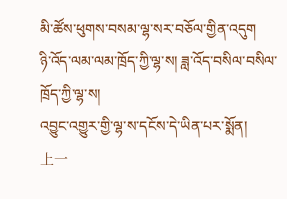མི་ཚོས་ཕུགས་བསམ་ལྷ་སར་བཅོལ་གྱིན་འདུག
ཉི་འོད་ལམ་ལམ་ཁྲོད་ཀྱི་ལྷ་ས། ཟླ་འོད་བསིལ་བསིལ་ཁྲོད་ཀྱི་ལྷ་ས།
འབྱུང་འགྱུར་གྱི་ལྷ་ས་དངོས་དེ་ཡིན་པར་སྨོན།
上一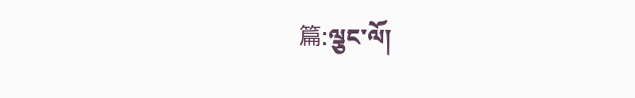篇:ལྕང་ལོ།